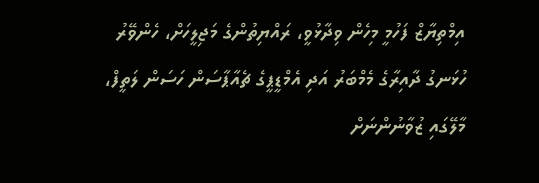އިމްތިޔާޒް ފަހުމީ މިހެން ވިދާޅުވީ، ރައްޔިތުންގެ މަޖިލީހަށް، ހެންވޭރު ހުޅަނގު ދާއިރާގެ މެމްބަރު އަދި އެމްޑީޕީގެ ޗެއާޕާސަން ހަސަން ލަތީފް، މާލޭގައި ޒުވާނުންނަށް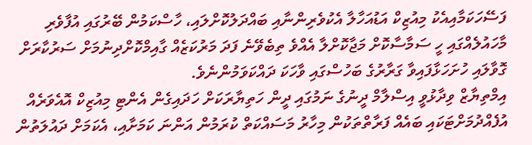ފަސޭހަކަމާއިއެކު މިއުޒިކް އަޑުއަހާލާ އެކުވެރިންނާއި ބައްދަލުކޮށްލައި، ހާސްކަމުން ބޭރުގައި އުފާވެރި މާހައުލެއްގައި ހީ ސަމާސާކޮށް މަޖާކޮށްލާ އެއްވެ ތިބެވޭނެ ފަދަ މަރުކަޒެއް ގާއިމްކޮށްދިނުމަށް ސަރުކާރަށް ގޮވާލައި ހުށަހަޅާފައިވާ ގަރާރުގެ ބަހުސްގައި ވާހަކަ ދައްކަވަމުންނެވެ.
އިމްތިޔާޒް ވިދާޅުވީ އިސްލާމް ދީނުގެ ނަމުގައި ދީން ހަތިޔާރަކަށް ހަދައިގެން އެންޓި މިއުޒިކް އޮއެވަރެއް އުފެއްދުމަށްޓަކައި ބައެއް ފަރާތްތަކުން މިހާރު މަސައްކަތް ކުރަމުން އަންނަ ކަމަށާއި، އެކަމަށް ދައުލަތުން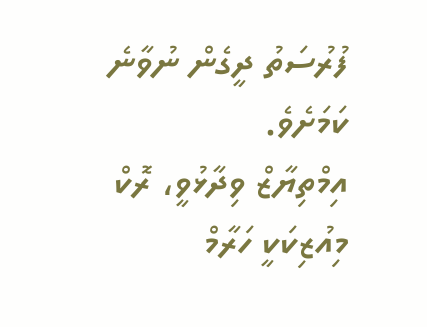ފުރުސަތު ދީގެން ނުވާނެ ކަމަށެވެ.
އިމްތިޔާޒް ވިދާޅުވީ، ރޮކް މިއުޒިކަކީ ހަރާމް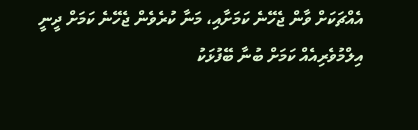އެއްޗަކަށް ވާން ޖެހޭނެ ކަމަށާއި، މަނާ ކުރެވެން ޖެހޭނެ ކަމަށް ދީނީ އިލްމުވެރިއެއް ކަމަށް ބުނާ ބޭފުޅަކު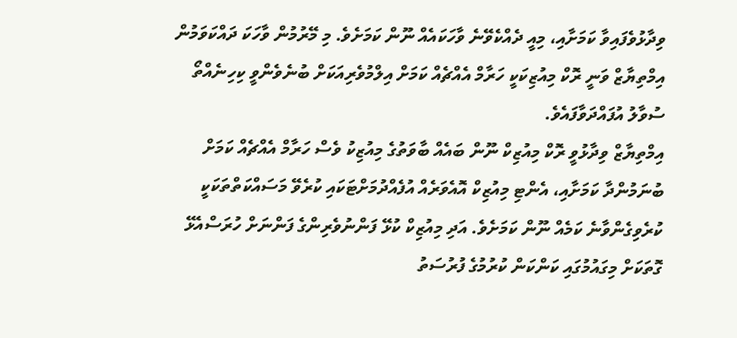ވިދާޅުވެފައިވާ ކަމަށާއި، މިއީ ދެއްކެވޭނެ ވާހަކައެއް ނޫން ކަމަށެވެ. މި މޭރުމުން ވާހަކަ ދައްކަވަމުން އިމްތިޔާޒް ވަނީ ރޮކް މިއުޒިކަކީ ހަރާމް އެއްޗެއް ކަމަށް އިލްމުވެރިއަކަށް ބުނެވެންވީ ކިހިނެއްތޯ ސުވާލު އުފައްދަވާފައެވެ.
އިމްތިޔާޒް ވިދާޅުވީ ރޮކް މިއުޒިކް ނޫން ބައެއް ބާވަތުގެ މިއުޒިކު ވެސް ހަރާމް އެއްޗެއް ކަމަށް ބުނަމުންދާ ކަމަށާއި، އެންޓި މިއުޒިކް އޮއެވަރެއް އުފެއްދުމަށްޓަކައި ކުރެވޭ މަސައްކަތްތަކަކީ ކުރެވިގެންވާނެ ކަމެއް ނޫން ކަމަށެވެ. އަދި މިއުޒިކް ކުޅޭ ފަންނުވެރިންގެ ފަންނަށް ހުރަސްއެޅޭ ގޮތަކަށް މިގައުމުގައި ކަންކަން ކުރުމުގެ ފުރުސަތު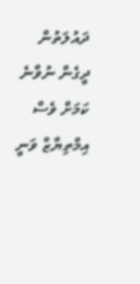ދައުލަތުން ދީގެން ނުވާނެ ކަމަށް ވެސް އިމްތިޔާޒް ވަނީ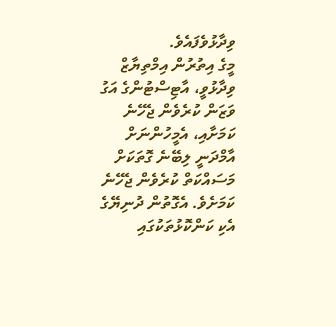ވިދާޅުވެފައެވެ.
މީގެ އިތުރުން އިމްތިޔާޒް ވިދާޅުވީ، އާޓިސްޓުންގެ އަގު ވަޒަން ކުރެވެން ޖެހޭނެ ކަމަށާއި، އެމީހުންނަށް އާމްދަނީ ލިބޭނެ ގޮތަކަށް މަސައްކަތް ކުރެވެން ޖެހޭނެ ކަމަށެވެ. އެގޮތުން ދުނިޔޭގެ އެކި ކަންކޮޅުތަކުގައި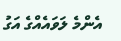އެންމެ ލަވައެއްގެ އަގު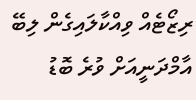ރިޒޯޓެއް ވިއްކާލައިގެން ލިބޭ އާމްދަނީއަށް ވުރެ ބޮޑު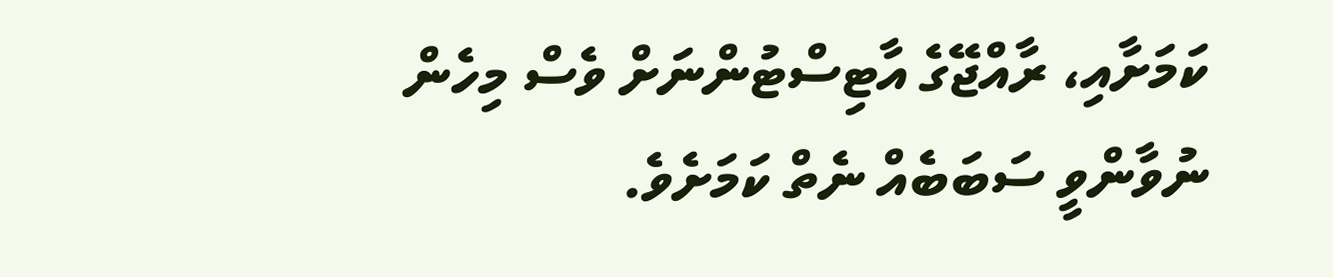ކަމަށާއި، ރާއްޖޭގެ އާޓިސްޓުންނަށް ވެސް މިހެން ނުވާންވީ ސަބަބެއް ނެތް ކަމަށެވެ.